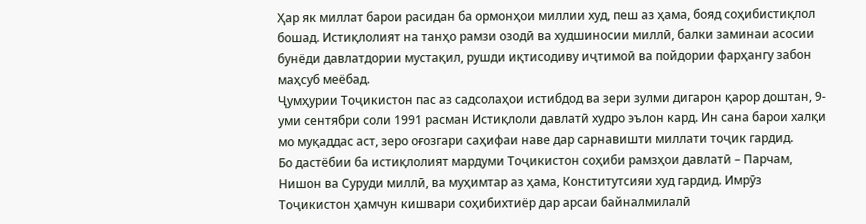Ҳар як миллат барои расидан ба ормонҳои миллии худ, пеш аз ҳама, бояд соҳибистиқлол бошад. Истиқлолият на танҳо рамзи озодӣ ва худшиносии миллӣ, балки заминаи асосии бунёди давлатдории мустақил, рушди иқтисодиву иҷтимоӣ ва пойдории фарҳангу забон маҳсуб меёбад.
Ҷумҳурии Тоҷикистон пас аз садсолаҳои истибдод ва зери зулми дигарон қарор доштан, 9-уми сентябри соли 1991 расман Истиқлоли давлатӣ худро эълон кард. Ин сана барои халқи мо муқаддас аст, зеро оғозгари саҳифаи наве дар сарнавишти миллати тоҷик гардид.
Бо дастёбии ба истиқлолият мардуми Тоҷикистон соҳиби рамзҳои давлатӣ – Парчам, Нишон ва Суруди миллӣ, ва муҳимтар аз ҳама, Конститутсияи худ гардид. Имрӯз Тоҷикистон ҳамчун кишвари соҳибихтиёр дар арсаи байналмилалӣ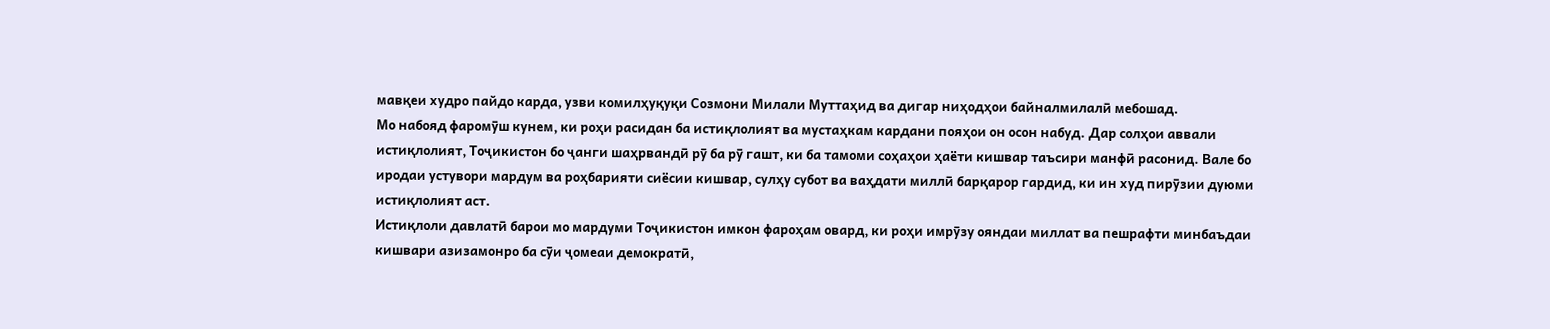мавқеи худро пайдо карда, узви комилҳуқуқи Созмони Милали Муттаҳид ва дигар ниҳодҳои байналмилалӣ мебошад.
Мо набояд фаромӯш кунем, ки роҳи расидан ба истиқлолият ва мустаҳкам кардани пояҳои он осон набуд. Дар солҳои аввали истиқлолият, Тоҷикистон бо ҷанги шаҳрвандӣ рӯ ба рӯ гашт, ки ба тамоми соҳаҳои ҳаёти кишвар таъсири манфӣ расонид. Вале бо иродаи устувори мардум ва роҳбарияти сиёсии кишвар, сулҳу субот ва ваҳдати миллӣ барқарор гардид, ки ин худ пирӯзии дуюми истиқлолият аст.
Истиқлоли давлатӣ барои мо мардуми Тоҷикистон имкон фароҳам овард, ки роҳи имрӯзу ояндаи миллат ва пешрафти минбаъдаи кишвари азизамонро ба сӯи ҷомеаи демократӣ,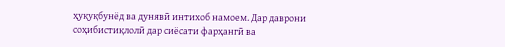ҳуқуқбунёд ва дунявӣ интихоб намоем. Дар даврони соҳибистиқлолӣ дар сиёсати фарҳангӣ ва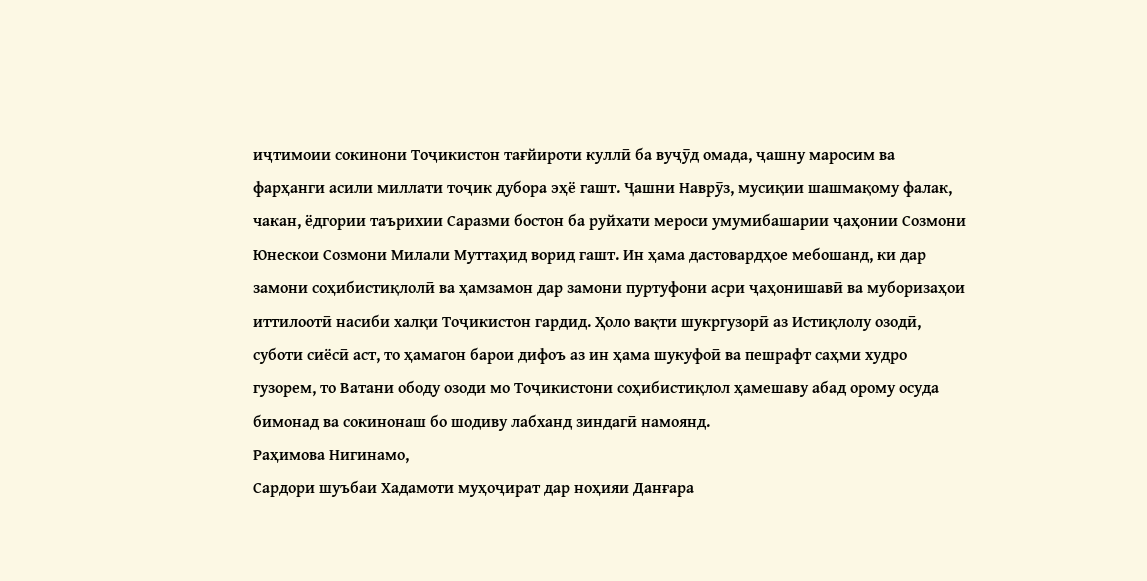иҷтимоии сокинони Тоҷикистон тағйироти куллӣ ба вуҷӯд омада, ҷашну маросим ва фарҳанги асили миллати тоҷик дубора эҳё гашт. Ҷашни Наврӯз, мусиқии шашмақому фалак, чакан, ёдгории таърихии Саразми бостон ба руйхати мероси умумибашарии ҷаҳонии Созмони Юнескои Созмони Милали Муттаҳид ворид гашт. Ин ҳама дастовардҳое мебошанд, ки дар замони соҳибистиқлолӣ ва ҳамзамон дар замони пуртуфони асри ҷаҳонишавӣ ва муборизаҳои иттилоотӣ насиби халқи Тоҷикистон гардид. Ҳоло вақти шукргузорӣ аз Истиқлолу озодӣ, суботи сиёсӣ аст, то ҳамагон барои дифоъ аз ин ҳама шукуфоӣ ва пешрафт саҳми худро гузорем, то Ватани ободу озоди мо Тоҷикистони соҳибистиқлол ҳамешаву абад орому осуда бимонад ва сокинонаш бо шодиву лабханд зиндагӣ намоянд.
Раҳимова Нигинамо,
Сардори шуъбаи Хадамоти муҳоҷират дар ноҳияи Данғара